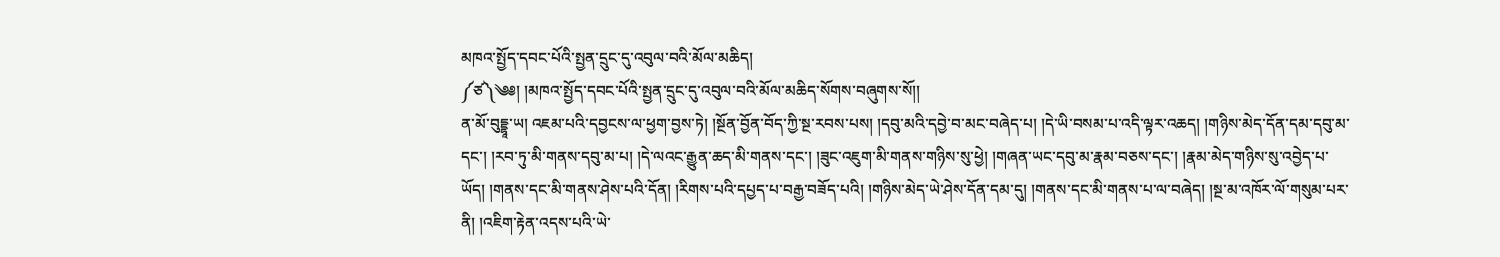མཁའ་སྤྱོད་དབང་པོའི་སྤྱན་དྲུང་དུ་འབུལ་བའི་མོལ་མཆིད།
༼ཙ༽༄༅། །མཁའ་སྤྱོད་དབང་པོའི་སྤྱན་དྲུང་དུ་འབུལ་བའི་མོལ་མཆིད་སོགས་བཞུགས་སོ།།
ན་མོ་བུདྡྷཱ་ཡ། འཇམ་པའི་དབྱངས་ལ་ཕྱག་བྱས་ཏེ། །སྔོན་བྱོན་བོད་ཀྱི་སྔ་རབས་པས། །དབུ་མའི་དབྱེ་བ་མང་བཞེད་པ། །དེ་ཡི་བསམ་པ་འདི་ལྟར་འཆད། །གཉིས་མེད་དོན་དམ་དབུ་མ་དང་། །རབ་ཏུ་མི་གནས་དབུ་མ་པ། །དེ་ལའང་རྒྱུན་ཆད་མི་གནས་དང་། །ཟུང་འཇུག་མི་གནས་གཉིས་སུ་ཕྱེ། །གཞན་ཡང་དབུ་མ་རྣམ་བཅས་དང་། །རྣམ་མེད་གཉིས་སུ་འབྱེད་པ་ཡོད། །གནས་དང་མི་གནས་ཤེས་པའི་དོན། །རིགས་པའི་དཔྱད་པ་བརྒྱ་བཟོད་པའི། །གཉིས་མེད་ཡེ་ཤེས་དོན་དམ་དུ། །གནས་དང་མི་གནས་པ་ལ་བཞེད། །སྔ་མ་འཁོར་ལོ་གསུམ་པར་ནི། །འཇིག་རྟེན་འདས་པའི་ཡེ་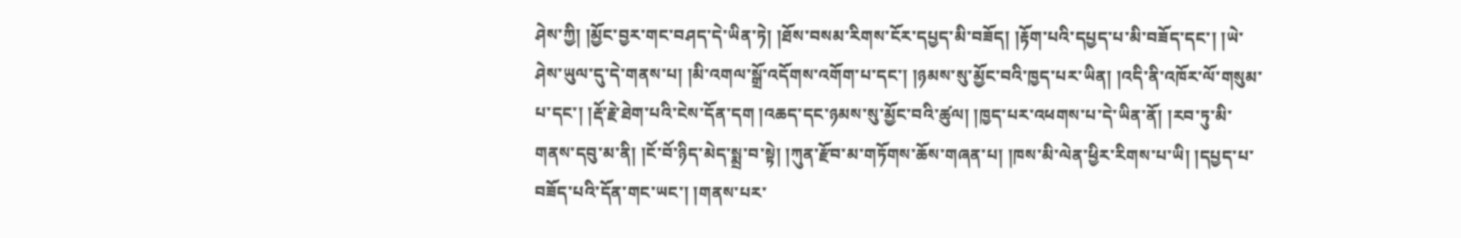ཤེས་ཀྱི། །མྱོང་བྱར་གང་བཤད་དེ་ཡིན་ཏེ། །ཐོས་བསམ་རིགས་ངོར་དཔྱད་མི་བཟོད། །རྟོག་པའི་དཔྱད་པ་མི་བཟོད་དང་། །ཡེ་ཤེས་ཡུལ་དུ་དེ་གནས་པ། །མི་འགལ་སྒྲོ་འདོགས་འགོག་པ་དང་། །ཉམས་སུ་མྱོང་བའི་ཁྱད་པར་ཡིན། །འདི་ནི་འཁོར་ལོ་གསུམ་པ་དང་། །རྡོ་རྗེ་ཐེག་པའི་ངེས་དོན་དག །འཆད་དང་ཉམས་སུ་མྱོང་བའི་ཚུལ། །ཁྱད་པར་འཕགས་པ་དེ་ཡིན་ནོ། །རབ་ཏུ་མི་གནས་དབུ་མ་ནི། །ངོ་བོ་ཉིད་མེད་སྨྲ་བ་སྟེ། །ཀུན་རྫོབ་མ་གཏོགས་ཆོས་གཞན་པ། །ཁས་མི་ལེན་ཕྱིར་རིགས་པ་ཡི། །དཔྱད་པ་བཟོད་པའི་དོན་གང་ཡང་། །གནས་པར་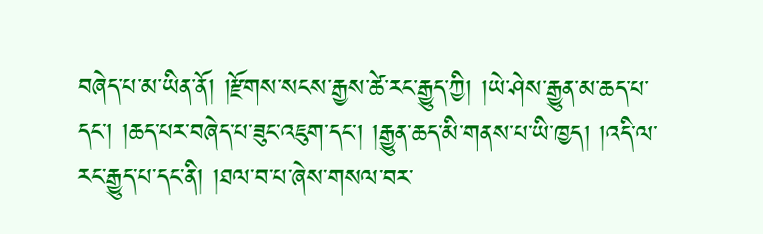བཞེད་པ་མ་ཡིན་ནོ། །རྫོགས་སངས་རྒྱས་ཚེ་རང་རྒྱུད་ཀྱི། །ཡེ་ཤེས་རྒྱུན་མ་ཆད་པ་དང་། །ཆད་པར་བཞེད་པ་ཟུང་འཇུག་དང་། །རྒྱུན་ཆད་མི་གནས་པ་ཡི་ཁྱད། །འདི་ལ་རང་རྒྱུད་པ་དང་ནི། །ཐལ་བ་པ་ཞེས་གསལ་བར་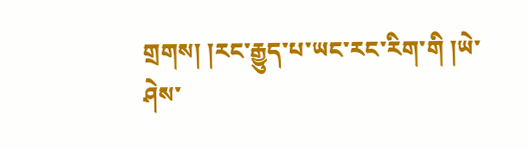གྲགས། །རང་རྒྱུད་པ་ཡང་རང་རིག་གི །ཡེ་ཤེས་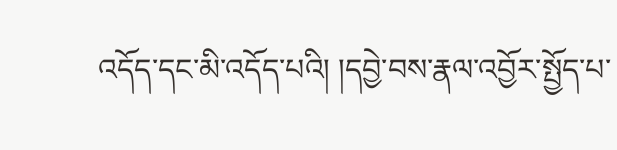འདོད་དང་མི་འདོད་པའི། །དབྱེ་བས་རྣལ་འབྱོར་སྤྱོད་པ་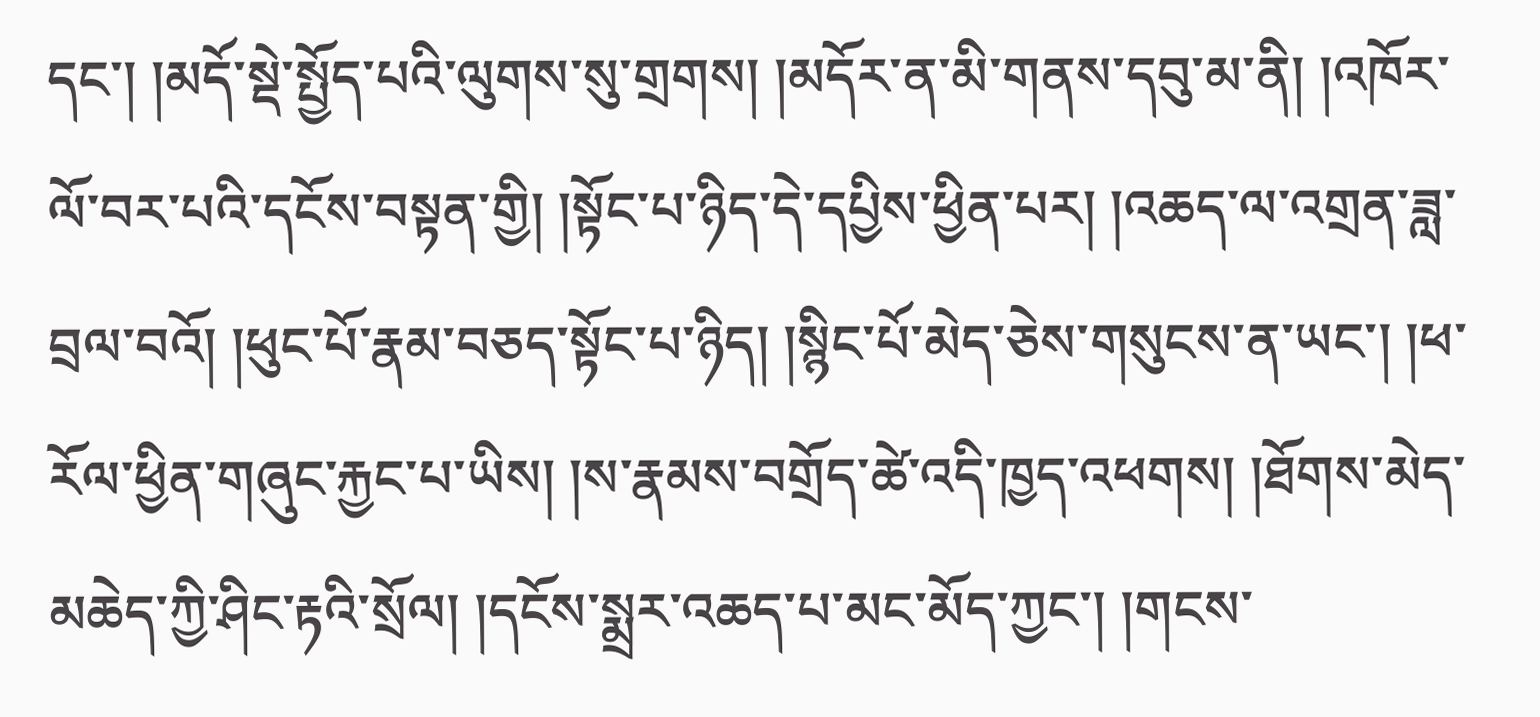དང་། །མདོ་སྡེ་སྤྱོད་པའི་ལུགས་སུ་གྲགས། །མདོར་ན་མི་གནས་དབུ་མ་ནི། །འཁོར་ལོ་བར་པའི་དངོས་བསྟན་གྱི། །སྟོང་པ་ཉིད་དེ་དཔྱིས་ཕྱིན་པར། །འཆད་ལ་འགྲན་ཟླ་བྲལ་བའོ། །ཕུང་པོ་རྣམ་བཅད་སྟོང་པ་ཉིད། །སྙིང་པོ་མེད་ཅེས་གསུངས་ན་ཡང་། །ཕ་རོལ་ཕྱིན་གཞུང་རྐྱང་པ་ཡིས། །ས་རྣམས་བགྲོད་ཚེ་འདི་ཁྱད་འཕགས། །ཐོགས་མེད་མཆེད་ཀྱི་ཤིང་རྟའི་སྲོལ། །དངོས་སྨྲར་འཆད་པ་མང་མོད་ཀྱང་། །གངས་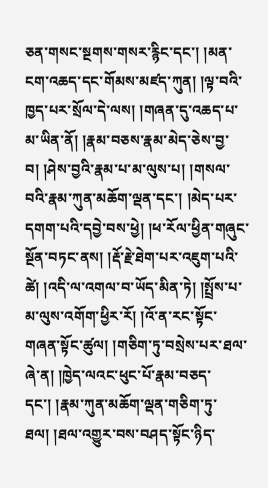ཅན་གསང་སྔགས་གསར་རྙིང་དང་། །མན་ངག་འཆད་དང་གོམས་མཛད་ཀུན། །ལྟ་བའི་ཁྱད་པར་སྲོལ་དེ་ལས། །གཞན་དུ་འཆད་པ་མ་ཡིན་ནོ། །རྣམ་བཅས་རྣམ་མེད་ཅེས་བྱ་བ། །ཤེས་བྱའི་རྣམ་པ་མ་ལུས་པ། །གསལ་བའི་རྣམ་ཀུན་མཆོག་ལྡན་དང་། །མེད་པར་དགག་པའི་དབྱེ་བས་ཕྱེ། །ཕ་རོལ་ཕྱིན་གཞུང་སྔོན་བཏང་ནས། །རྡོ་རྗེ་ཐེག་པར་འཇུག་པའི་ཚེ། །འདི་ལ་འགལ་བ་ཡོད་མིན་ཏེ། །སྤྲོས་པ་མ་ལུས་འགོག་ཕྱིར་རོ། །འོ་ན་རང་སྟོང་གཞན་སྟོང་ཚུལ། །གཅིག་ཏུ་བསྲེས་པར་ཐལ་ཞེ་ན། །ཁྱེད་ལའང་ཕུང་པོ་རྣམ་བཅད་དང་། །རྣམ་ཀུན་མཆོག་ལྡན་གཅིག་ཏུ་ཐལ། །ཐལ་འགྱུར་བས་བཤད་སྟོང་ཉིད་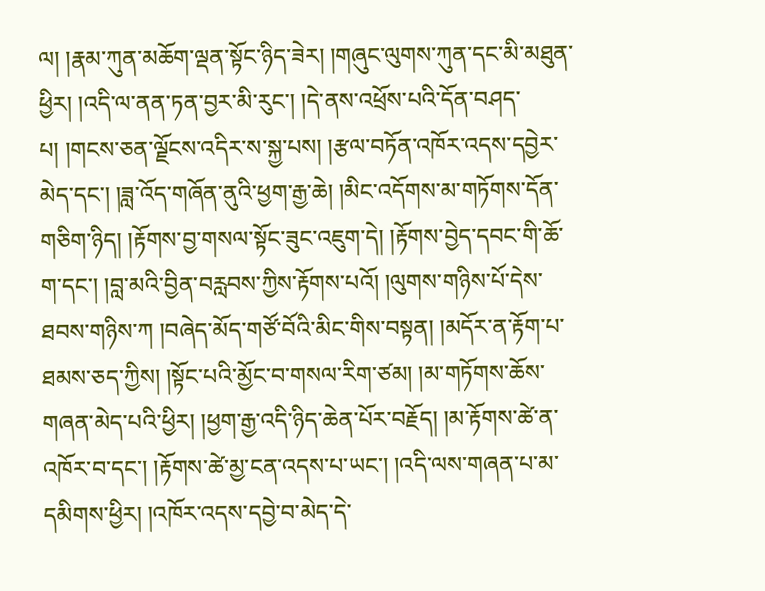ལ། །རྣམ་ཀུན་མཆོག་ལྡན་སྟོང་ཉིད་ཟེར། །གཞུང་ལུགས་ཀུན་དང་མི་མཐུན་ཕྱིར། །འདི་ལ་ནན་ཏན་བྱར་མི་རུང་། །དེ་ནས་འཕྲོས་པའི་དོན་བཤད་པ། །གངས་ཅན་ལྗོངས་འདིར་ས་སྐྱ་པས། །རྩལ་བཏོན་འཁོར་འདས་དབྱེར་མེད་དང་། །ཟླ་འོད་གཞོན་ནུའི་ཕྱག་རྒྱ་ཆེ། །མིང་འདོགས་མ་གཏོགས་དོན་གཅིག་ཉིད། །རྟོགས་བྱ་གསལ་སྟོང་ཟུང་འཇུག་དེ། །རྟོགས་བྱེད་དབང་གི་ཆོ་ག་དང་། །བླ་མའི་བྱིན་བརླབས་ཀྱིས་རྟོགས་པའོ། །ལུགས་གཉིས་པོ་དེས་ཐབས་གཉིས་ཀ །བཞེད་མོད་གཙོ་བོའི་མིང་གིས་བསྟན། །མདོར་ན་རྟོག་པ་ཐམས་ཅད་ཀྱིས། །སྟོང་པའི་མྱོང་བ་གསལ་རིག་ཙམ། །མ་གཏོགས་ཆོས་གཞན་མེད་པའི་ཕྱིར། །ཕྱག་རྒྱ་འདི་ཉིད་ཆེན་པོར་བརྗོད། །མ་རྟོགས་ཚེ་ན་འཁོར་བ་དང་། །རྟོགས་ཚེ་མྱ་ངན་འདས་པ་ཡང་། །འདི་ལས་གཞན་པ་མ་དམིགས་ཕྱིར། །འཁོར་འདས་དབྱེ་བ་མེད་དེ་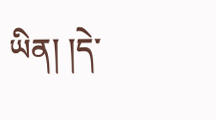ཡིན། །དེ་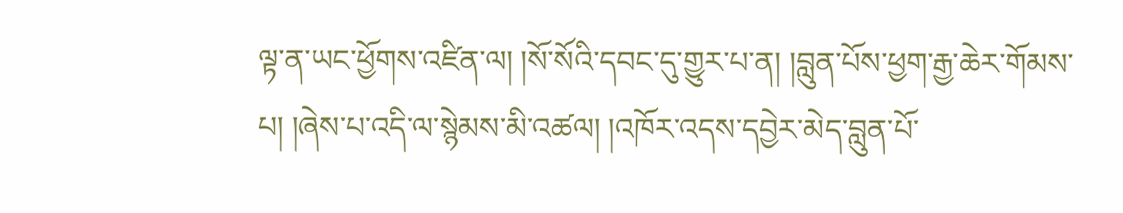ལྟ་ན་ཡང་ཕྱོགས་འཛིན་ལ། །སོ་སོའི་དབང་དུ་གྱུར་པ་ན། །བླུན་པོས་ཕྱག་རྒྱ་ཆེར་གོམས་པ། །ཞེས་པ་འདི་ལ་སྙེམས་མི་འཚལ། །འཁོར་འདས་དབྱེར་མེད་བླུན་པོ་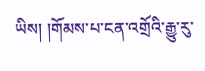ཡིས། །གོམས་པ་ངན་འགྲོའི་རྒྱུ་རུ་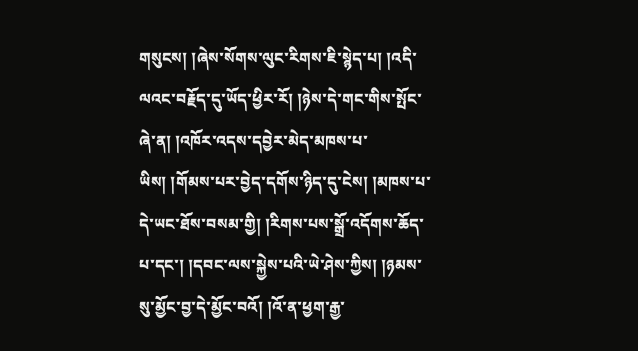གསུངས། །ཞེས་སོགས་ལུང་རིགས་ཇི་སྙེད་པ། །འདི་ལའང་བརྗོད་དུ་ཡོད་ཕྱིར་རོ། །ཉེས་དེ་གང་གིས་སྤོང་ཞེ་ན། །འཁོར་འདས་དབྱེར་མེད་མཁས་པ་ཡིས། །གོམས་པར་བྱེད་དགོས་ཉིད་དུ་ངེས། །མཁས་པ་དེ་ཡང་ཐོས་བསམ་གྱི། །རིགས་པས་སྒྲོ་འདོགས་ཆོད་པ་དང་། །དབང་ལས་སྐྱེས་པའི་ཡེ་ཤེས་ཀྱིས། །ཉམས་སུ་མྱོང་བྱ་དེ་མྱོང་བའོ། །འོ་ན་ཕྱག་རྒྱ་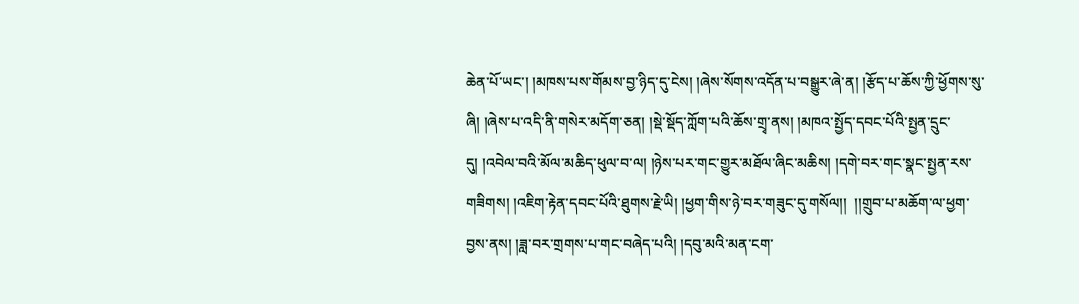ཆེན་པོ་ཡང་། །མཁས་པས་གོམས་བྱ་ཉིད་དུ་ངེས། །ཞེས་སོགས་འདོན་པ་བསྒྱུར་ཞེ་ན། །རྩོད་པ་ཆོས་ཀྱི་ཕྱོགས་སུ་ཞི། །ཞེས་པ་འདི་ནི་གསེར་མདོག་ཅན། །སྡེ་སྡོད་ཀློག་པའི་ཆོས་གྲྭ་ནས། །མཁའ་སྤྱོད་དབང་པོའི་སྤྱན་དྲུང་དུ། །འབེལ་བའི་མོལ་མཆིད་ཕུལ་བ་ལ། །ཉེས་པར་གང་གྱུར་མཐོལ་ཞིང་མཆིས། །དགེ་བར་གང་སྣང་སྤྱན་རས་གཟིགས། །འཇིག་རྟེན་དབང་པོའི་ཐུགས་རྗེ་ཡི། །ཕྱག་གིས་ཉེ་བར་གཟུང་དུ་གསོལ།།  །།གྲུབ་པ་མཆོག་ལ་ཕྱག་བྱས་ནས། །ཟླ་བར་གྲགས་པ་གང་བཞེད་པའི། །དབུ་མའི་མན་ངག་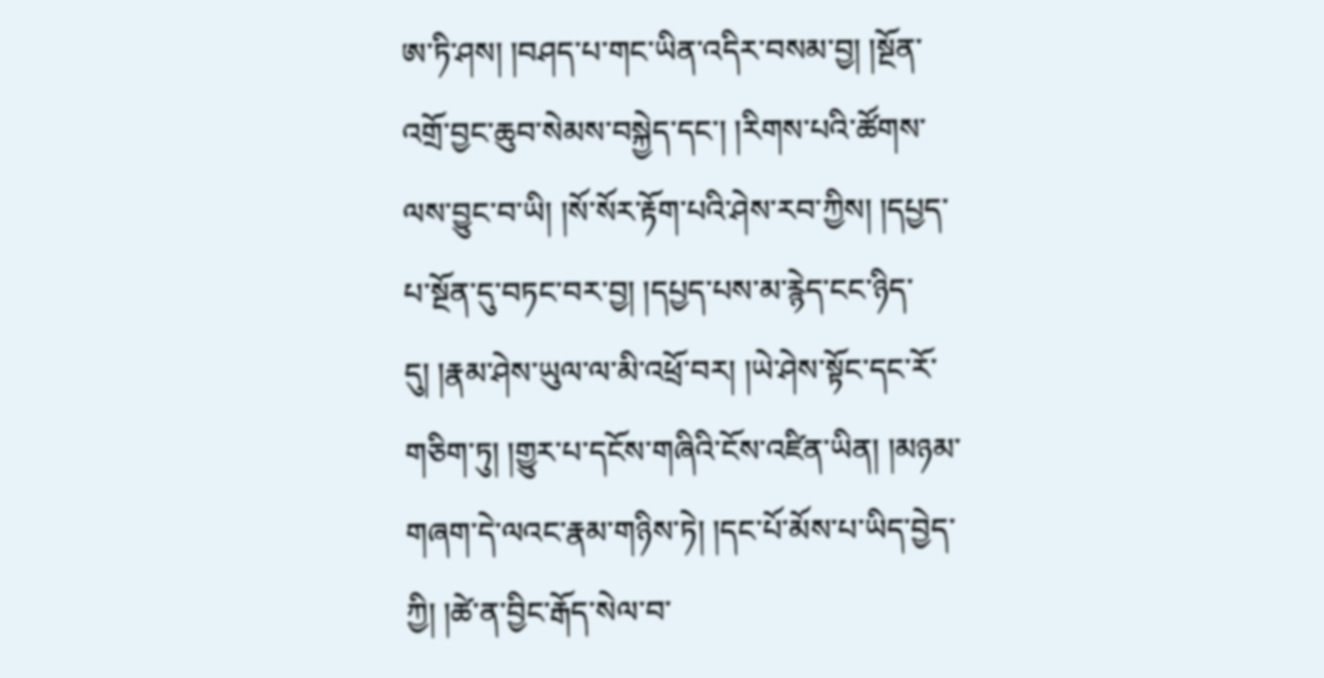ཨ་ཏི་ཤས། །བཤད་པ་གང་ཡིན་འདིར་བསམ་བྱ། །སྔོན་འགྲོ་བྱང་ཆུབ་སེམས་བསྐྱེད་དང་། །རིགས་པའི་ཚོགས་ལས་བྱུང་བ་ཡི། །སོ་སོར་རྟོག་པའི་ཤེས་རབ་ཀྱིས། །དཔྱད་པ་སྔོན་དུ་བཏང་བར་བྱ། །དཔྱད་པས་མ་རྙེད་ངང་ཉིད་དུ། །རྣམ་ཤེས་ཡུལ་ལ་མི་འཕྲོ་བར། །ཡེ་ཤེས་སྟོང་དང་རོ་གཅིག་ཏུ། །གྱུར་པ་དངོས་གཞིའི་ངོས་འཛིན་ཡིན། །མཉམ་གཞག་དེ་ལའང་རྣམ་གཉིས་ཏེ། །དང་པོ་མོས་པ་ཡིད་བྱེད་ཀྱི། །ཚེ་ན་བྱིང་རྒོད་སེལ་བ་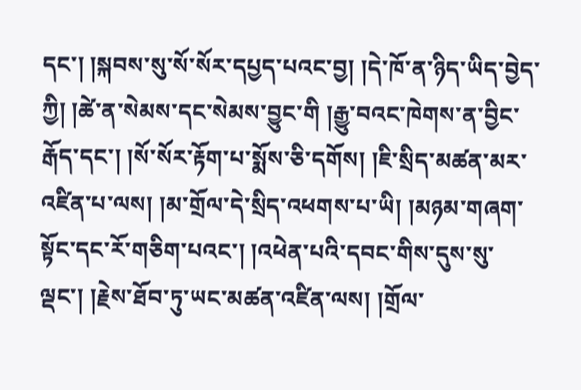དང་། །སྐབས་སུ་སོ་སོར་དཔྱད་པའང་བྱ། །དེ་ཁོ་ན་ཉིད་ཡིད་བྱེད་ཀྱི། །ཚེ་ན་སེམས་དང་སེམས་བྱུང་གི །རྒྱུ་བའང་ཁེགས་ན་བྱིང་རྒོད་དང་། །སོ་སོར་རྟོག་པ་སྨོས་ཅི་དགོས། །ཇི་སྲིད་མཚན་མར་འཛིན་པ་ལས། །མ་གྲོལ་དེ་སྲིད་འཕགས་པ་ཡི། །མཉམ་གཞག་སྟོང་དང་རོ་གཅིག་པའང་། །འཕེན་པའི་དབང་གིས་དུས་སུ་ལྡང་། །རྗེས་ཐོབ་ཏུ་ཡང་མཚན་འཛིན་ལས། །གྲོལ་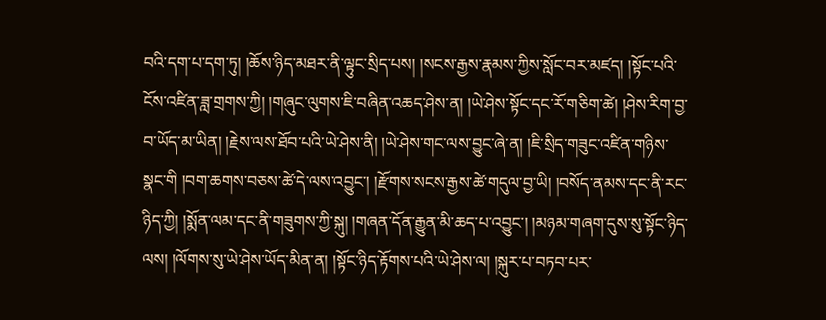བའི་དག་པ་དག་ཏུ། །ཆོས་ཉིད་མཐར་ནི་ལྟུང་སྲིད་པས། །སངས་རྒྱས་རྣམས་ཀྱིས་སློང་བར་མཛད། །སྟོང་པའི་ངོས་འཛིན་ཟླ་གྲགས་ཀྱི། །གཞུང་ལུགས་ཇི་བཞིན་འཆད་ཤེས་ན། །ཡེ་ཤེས་སྟོང་དང་རོ་གཅིག་ཚེ། །ཤེས་རིག་བྱ་བ་ཡོད་མ་ཡིན། །རྗེས་ལས་ཐོབ་པའི་ཡེ་ཤེས་ནི། །ཡེ་ཤེས་གང་ལས་བྱུང་ཞེ་ན། །ཇི་སྲིད་གཟུང་འཛིན་གཉིས་སྣང་གི །བག་ཆགས་བཅས་ཚེ་དེ་ལས་འབྱུང་། །རྫོགས་སངས་རྒྱས་ཚེ་གདུལ་བྱ་ཡི། །བསོད་ནམས་དང་ནི་རང་ཉིད་ཀྱི། །སྨོན་ལམ་དང་ནི་གཟུགས་ཀྱི་སྐུ། །གཞན་དོན་རྒྱུན་མི་ཆད་པ་འབྱུང་། །མཉམ་གཞག་དུས་སུ་སྟོང་ཉིད་ལས། །ལོགས་སུ་ཡེ་ཤེས་ཡོད་མིན་ན། །སྟོང་ཉིད་རྟོགས་པའི་ཡེ་ཤེས་ལ། །སྐུར་པ་བཏབ་པར་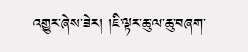འགྱུར་ཞེས་ཟེར། །ཇི་ལྟར་ཆུ་ལ་ཆུ་བཞག་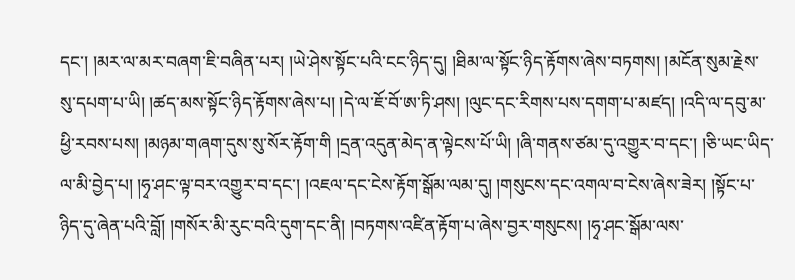དང་། །མར་ལ་མར་བཞག་ཇི་བཞིན་པར། །ཡེ་ཤེས་སྟོང་པའི་ངང་ཉིད་དུ། །ཐིམ་ལ་སྟོང་ཉིད་རྟོགས་ཞེས་བཏགས། །མངོན་སུམ་རྗེས་སུ་དཔག་པ་ཡི། །ཚད་མས་སྟོང་ཉིད་རྟོགས་ཞེས་པ། །དེ་ལ་ཇོ་བོ་ཨ་ཏི་ཤས། །ལུང་དང་རིགས་པས་དགག་པ་མཛད། །འདི་ལ་དབུ་མ་ཕྱི་རབས་པས། །མཉམ་གཞག་དུས་སུ་སོར་རྟོག་གི །དྲན་འདུན་མེད་ན་ལྟེངས་པོ་ཡི། །ཞི་གནས་ཙམ་དུ་འགྱུར་བ་དང་། །ཅི་ཡང་ཡིད་ལ་མི་བྱེད་པ། །ཧྭ་ཤང་ལྟ་བར་འགྱུར་བ་དང་། །འཇལ་དང་ངེས་རྟོག་སྒོམ་ལམ་དུ། །གསུངས་དང་འགལ་བ་ངེས་ཞེས་ཟེར། །སྟོང་པ་ཉིད་དུ་ཞེན་པའི་བློ། །གསོར་མི་རུང་བའི་དུག་དང་ནི། །བཏགས་འཛིན་རྟོག་པ་ཞེས་བྱར་གསུངས། །ཧྭ་ཤང་སྒོམ་ལས་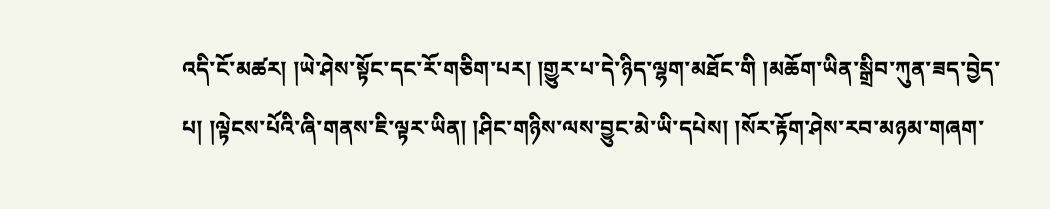འདི་ངོ་མཚར། །ཡེ་ཤེས་སྟོང་དང་རོ་གཅིག་པར། །གྱུར་པ་དེ་ཉིད་ལྷག་མཐོང་གི །མཆོག་ཡིན་སྒྲིབ་ཀུན་ཟད་བྱེད་པ། །ལྟེངས་པོའི་ཞི་གནས་ཇི་ལྟར་ཡིན། །ཤིང་གཉིས་ལས་བྱུང་མེ་ཡི་དཔེས། །སོར་རྟོག་ཤེས་རབ་མཉམ་གཞག་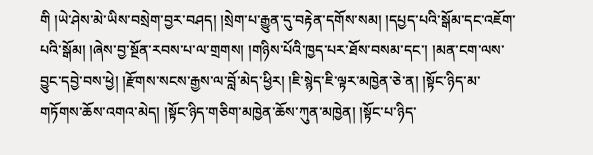གི །ཡེ་ཤེས་མེ་ཡིས་བསྲེག་བྱར་བཤད། །སྲེག་པ་རྒྱུན་དུ་བརྟེན་དགོས་སམ། །དཔྱད་པའི་སྒོམ་དང་འཇོག་པའི་སྒོམ། །ཞེས་བྱ་སྔོན་རབས་པ་ལ་གྲགས། །གཉིས་པོའི་ཁྱད་པར་ཐོས་བསམ་དང་། །མན་ངག་ལས་བྱུང་དབྱེ་བས་ཕྱེ། །རྫོགས་སངས་རྒྱས་ལ་བློ་མེད་ཕྱིར། །ཇི་སྙེད་ཇི་ལྟར་མཁྱེན་ཅེ་ན། །སྟོང་ཉིད་མ་གཏོགས་ཆོས་འགའ་མེད། །སྟོང་ཉིད་གཅིག་མཁྱེན་ཆོས་ཀུན་མཁྱེན། །སྟོང་པ་ཉིད་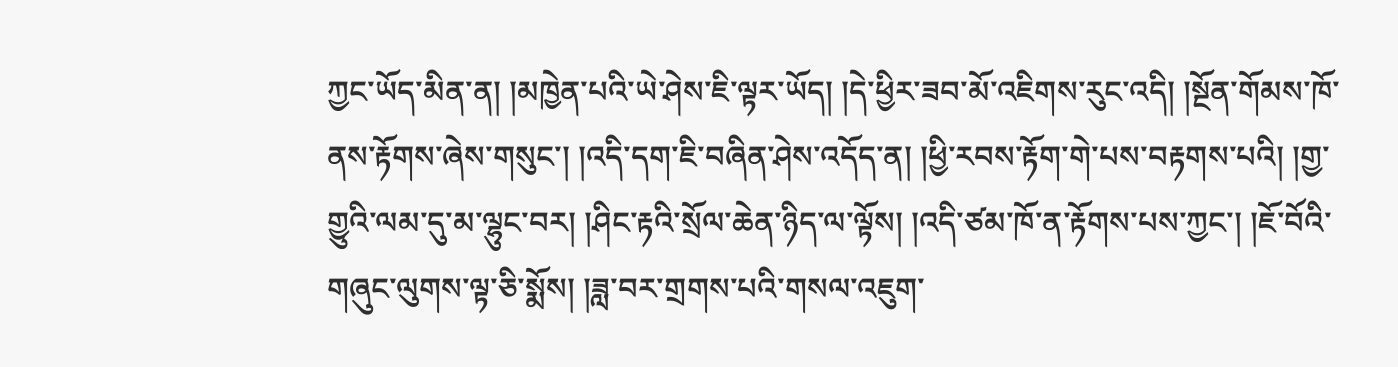ཀྱང་ཡོད་མིན་ན། །མཁྱེན་པའི་ཡེ་ཤེས་ཇི་ལྟར་ཡོད། །དེ་ཕྱིར་ཟབ་མོ་འཇིགས་རུང་འདི། །སྔོན་གོམས་ཁོ་ནས་རྟོགས་ཞེས་གསུང་། །འདི་དག་ཇི་བཞིན་ཤེས་འདོད་ན། །ཕྱི་རབས་རྟོག་གེ་པས་བརྟགས་པའི། །གྱ་གྱུའི་ལམ་དུ་མ་ལྷུང་བར། །ཤིང་རྟའི་སྲོལ་ཆེན་ཉིད་ལ་ལྟོས། །འདི་ཙམ་ཁོ་ན་རྟོགས་པས་ཀྱང་། །ཇོ་བོའི་གཞུང་ལུགས་ལྟ་ཅི་སྨོས། །ཟླ་བར་གྲགས་པའི་གསལ་འཇུག་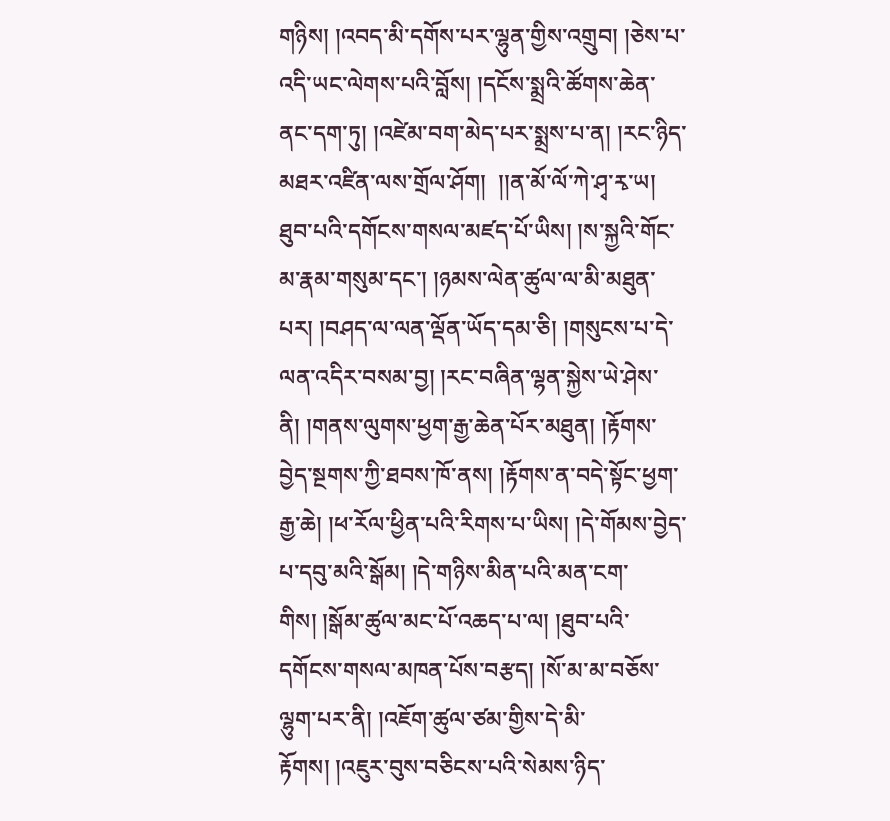གཉིས། །འབད་མི་དགོས་པར་ལྷུན་གྱིས་འགྲུབ། །ཅེས་པ་འདི་ཡང་ལེགས་པའི་བློས། །དངོས་སྨྲའི་ཚོགས་ཆེན་ནང་དག་ཏུ། །འཛེམ་བག་མེད་པར་སྨྲས་པ་ན། །རང་ཉིད་མཐར་འཛིན་ལས་གྲོལ་ཤོག།  །།ན་མོ་ལོ་ཀེ་ཤྭ་རྭ་ཡ། ཐུབ་པའི་དགོངས་གསལ་མཛད་པོ་ཡིས། །ས་སྐྱའི་གོང་མ་རྣམ་གསུམ་དང་། །ཉམས་ལེན་ཚུལ་ལ་མི་མཐུན་པར། །བཤད་ལ་ལན་ལྡོན་ཡོད་དམ་ཅི། །གསུངས་པ་དེ་ལན་འདིར་བསམ་བྱ། །རང་བཞིན་ལྷན་སྐྱེས་ཡེ་ཤེས་ནི། །གནས་ལུགས་ཕྱག་རྒྱ་ཆེན་པོར་མཐུན། །རྟོགས་བྱེད་སྔགས་ཀྱི་ཐབས་ཁོ་ནས། །རྟོགས་ན་བདེ་སྟོང་ཕྱག་རྒྱ་ཆེ། །ཕ་རོལ་ཕྱིན་པའི་རིགས་པ་ཡིས། །དེ་གོམས་བྱེད་པ་དབུ་མའི་སྒོམ། །དེ་གཉིས་མིན་པའི་མན་ངག་གིས། །སྒོམ་ཚུལ་མང་པོ་འཆད་པ་ལ། །ཐུབ་པའི་དགོངས་གསལ་མཁན་པོས་བརྩད། །སོ་མ་མ་བཅོས་ལྷུག་པར་ནི། །འཇོག་ཚུལ་ཙམ་གྱིས་དེ་མི་རྟོགས། །འཇུར་བུས་བཅིངས་པའི་སེམས་ཉིད་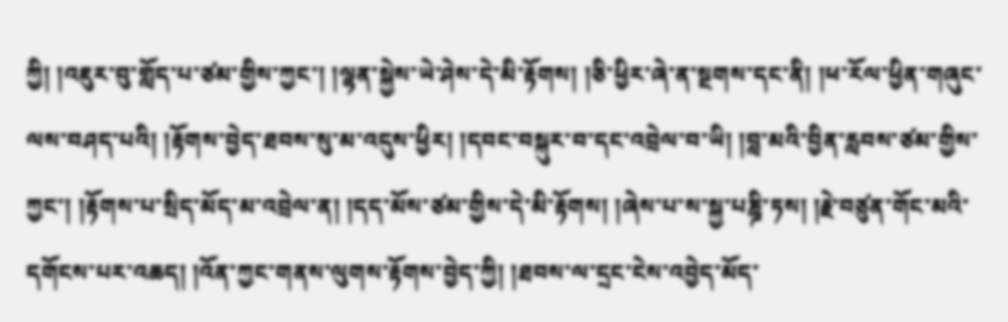ཀྱི། །འཇུར་བུ་གློད་པ་ཙམ་གྱིས་ཀྱང་། །ལྷན་སྐྱེས་ཡེ་ཤེས་དེ་མི་རྟོགས། །ཅི་ཕྱིར་ཞེ་ན་སྔགས་དང་ནི། །ཕ་རོལ་ཕྱིན་གཞུང་ལས་བཤད་པའི། །རྟོགས་བྱེད་ཐབས་སུ་མ་འདུས་ཕྱིར། །དབང་བསྐུར་བ་དང་འབྲེལ་བ་ཡི། །བླ་མའི་བྱིན་རླབས་ཙམ་གྱིས་ཀྱང་། །རྟོགས་པ་སྲིད་མོད་མ་འབྲེལ་ན། །དད་མོས་ཙམ་གྱིས་དེ་མི་རྟོགས། །ཞེས་པ་ས་སྐྱ་པཎྜི་ཏས། །རྗེ་བཙུན་གོང་མའི་དགོངས་པར་འཆད། །འོན་ཀྱང་གནས་ལུགས་རྟོགས་བྱེད་ཀྱི། །ཐབས་ལ་དྲང་ངེས་འབྱེད་མོད་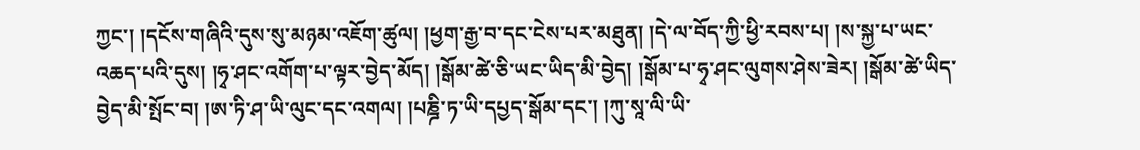ཀྱང་། །དངོས་གཞིའི་དུས་སུ་མཉམ་འཇོག་ཚུལ། །ཕྱག་རྒྱ་བ་དང་ངེས་པར་མཐུན། །དེ་ལ་བོད་ཀྱི་ཕྱི་རབས་པ། །ས་སྐྱ་པ་ཡང་འཆད་པའི་དུས། །ཧྭ་ཤང་འགོག་པ་ལྟར་བྱེད་མོད། །སྒོམ་ཚེ་ཅི་ཡང་ཡིད་མི་བྱེད། །སྒོམ་པ་ཧྭ་ཤང་ལུགས་ཤེས་ཟེར། །སྒོམ་ཚེ་ཡིད་བྱེད་མི་སྤོང་བ། །ཨ་ཏི་ཤ་ཡི་ལུང་དང་འགལ། །པཎྜི་ཏ་ཡི་དཔྱད་སྒོམ་དང་། །ཀུ་སཱ་ལི་ཡི་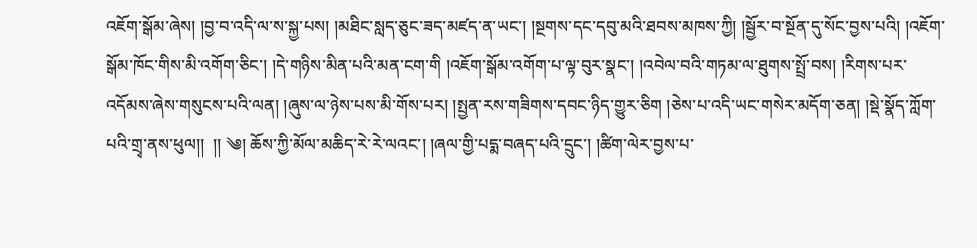འཇོག་སྒོམ་ཞེས། །བྱ་བ་འདི་ལ་ས་སྐྱ་པས། །མཐིང་སླད་ཅུང་ཟད་མཛད་ན་ཡང་། །སྔགས་དང་དབུ་མའི་ཐབས་མཁས་ཀྱི། །སྦྱོར་བ་སྔོན་དུ་སོང་བྱས་པའི། །འཇོག་སྒོམ་ཁོང་གིས་མི་འགོག་ཅིང་། །དེ་གཉིས་མིན་པའི་མན་ངག་གི །འཇོག་སྒོམ་འགོག་པ་ལྟ་བུར་སྣང་། །འབེལ་བའི་གཏམ་ལ་ཐུགས་སྤྲོ་བས། །རིགས་པར་འདོམས་ཞེས་གསུངས་པའི་ལན། །ཞུས་ལ་ཉེས་པས་མི་གོས་པར། །སྤྱན་རས་གཟིགས་དབང་ཉིད་གྱུར་ཅིག །ཅེས་པ་འདི་ཡང་གསེར་མདོག་ཅན། །སྡེ་སྣོད་ཀློག་པའི་གྲྭ་ནས་ཕུལ།།  །། ༄། ཆོས་ཀྱི་མོལ་མཆིད་རེ་རེ་ལའང་། །ཞལ་གྱི་པདྨ་བཞད་པའི་དྲུང་། །ཚིག་ལེར་བྱས་པ་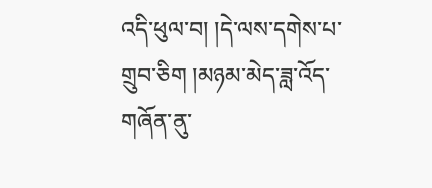འདི་ཕུལ་བ། །དེ་ལས་དགེས་པ་གྲུབ་ཅིག །མཉམ་མེད་ཟླ་འོད་གཞོན་ནུ་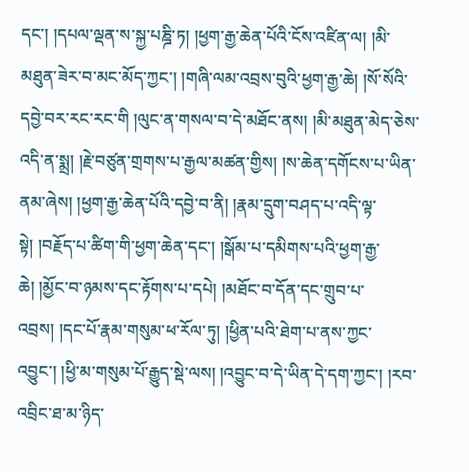དང་། །དཔལ་ལྡན་ས་སྐྱ་པཎྜི་ཏ། །ཕྱག་རྒྱ་ཆེན་པོའི་ངོས་འཛིན་ལ། །མི་མཐུན་ཟེར་བ་མང་མོད་ཀྱང་། །གཞི་ལམ་འབྲས་བུའི་ཕྱག་རྒྱ་ཆེ། །སོ་སོའི་དབྱེ་བར་རང་རང་གི །ལུང་ན་གསལ་བ་དེ་མཐོང་ནས། །མི་མཐུན་མེད་ཅེས་འདི་ན་སྨྲ། །རྗེ་བཙུན་གྲགས་པ་རྒྱལ་མཚན་གྱིས། །ས་ཆེན་དགོངས་པ་ཡིན་ནམ་ཞེས། །ཕྱག་རྒྱ་ཆེན་པོའི་དབྱེ་བ་ནི། །རྣམ་དྲུག་བཤད་པ་འདི་ལྟ་སྟེ། །བརྗོད་པ་ཚིག་གི་ཕྱག་ཆེན་དང་། །སྒོམ་པ་དམིགས་པའི་ཕྱག་རྒྱ་ཆེ། །མྱོང་བ་ཉམས་དང་རྟོགས་པ་དཔེ། །མཐོང་བ་དོན་དང་གྲུབ་པ་འབྲས། །དང་པོ་རྣམ་གསུམ་ཕ་རོལ་ཏུ། །ཕྱིན་པའི་ཐེག་པ་ནས་ཀྱང་འབྱུང་། །ཕྱི་མ་གསུམ་པོ་རྒྱུད་སྡེ་ལས། །འབྱུང་བ་དེ་ཡིན་དེ་དག་ཀྱང་། །རབ་འབྲིང་ཐ་མ་ཉིད་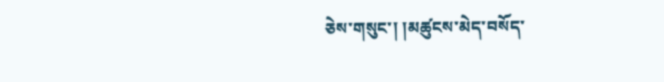ཅེས་གསུང་། །མཚུངས་མེད་བསོད་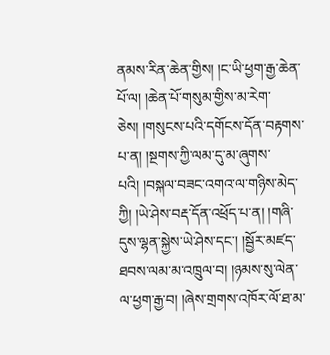ནམས་རིན་ཆེན་གྱིས། །ང་ཡི་ཕྱག་རྒྱ་ཆེན་པོ་ལ། །ཆེན་པོ་གསུམ་གྱིས་མ་རེག་ཅེས། །གསུངས་པའི་དགོངས་དོན་བརྟགས་པ་ན། །སྔགས་ཀྱི་ལམ་དུ་མ་ཞུགས་པའི། །བསྐལ་བཟང་འགའ་ལ་གཉིས་མེད་ཀྱི། །ཡེ་ཤེས་བརྡ་དོན་འཕྲོད་པ་ན། །གཞི་དུས་ལྷན་སྐྱེས་ཡེ་ཤེས་དང་། །སྦྱོར་མཛད་ཐབས་ལམ་མ་འཁྲུལ་བ། །ཉམས་སུ་ལེན་ལ་ཕྱག་རྒྱ་བ། །ཞེས་གྲགས་འཁོར་ལོ་ཐ་མ་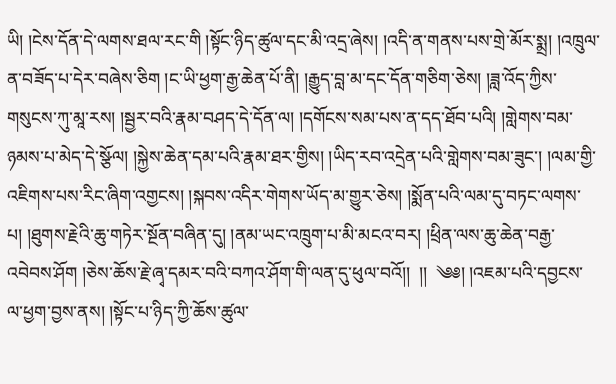ཡི། །ངེས་དོན་དེ་ལགས་ཐལ་རང་གི །སྟོང་ཉིད་ཚུལ་དང་མི་འདྲ་ཞེས། །འདི་ན་གནས་པས་གྲེ་མོར་སྨྲ། །འཁྲུལ་ན་བཟོད་པ་དེར་བཞེས་ཅིག །ང་ཡི་ཕྱག་རྒྱ་ཆེན་པོ་ནི། །རྒྱུད་བླ་མ་དང་དོན་གཅིག་ཅེས། །ཟླ་འོད་ཀྱིས་གསུངས་ཀུ་མཱ་རས། །སྦྱར་བའི་རྣམ་བཤད་དེ་དོན་ལ། །དགོངས་སམ་པས་ན་དད་ཐོབ་པའི། །གླེགས་བམ་ཉམས་པ་མེད་དེ་སྩོལ། །སྐྱེས་ཆེན་དམ་པའི་རྣམ་ཐར་གྱིས། །ཡིད་རབ་འདྲེན་པའི་གླེགས་བམ་ཟུང་། །ལམ་གྱི་འཇིགས་པས་རིང་ཞིག་འགྱངས། །སྐབས་འདིར་གེགས་ཡོད་མ་གྱུར་ཅེས། །སྨོན་པའི་ལམ་དུ་བཏང་ལགས་པ། །ཐུགས་རྗེའི་ཆུ་གཏེར་སྔོན་བཞིན་དུ། །ནམ་ཡང་འཁྲུག་པ་མི་མངའ་བར། །ཕྲིན་ལས་ཆུ་ཆེན་བརྒྱ་འབེབས་ཤོག །ཅེས་ཆོས་རྗེ་ཞྭ་དམར་བའི་བཀའ་ཤོག་གི་ལན་དུ་ཕུལ་བའོ།།  །།  ༄༅། །འཇམ་པའི་དབྱངས་ལ་ཕྱག་བྱས་ནས། །སྟོང་པ་ཉིད་ཀྱི་ཆོས་ཚུལ་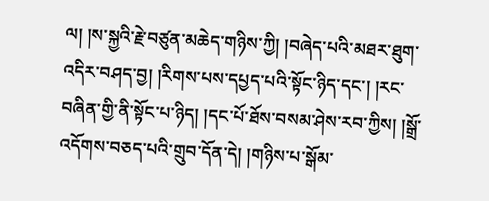ལ། །ས་སྐྱའི་རྗེ་བཙུན་མཆེད་གཉིས་ཀྱི། །བཞེད་པའི་མཐར་ཐུག་འདིར་བཤད་བྱ། །རིགས་པས་དཔྱད་པའི་སྟོང་ཉིད་དང་། །རང་བཞིན་གྱི་ནི་སྟོང་པ་ཉིད། །དང་པོ་ཐོས་བསམ་ཤེས་རབ་ཀྱིས། །སྒྲོ་འདོགས་བཅད་པའི་གྲུབ་དོན་དེ། །གཉིས་པ་སྒོམ་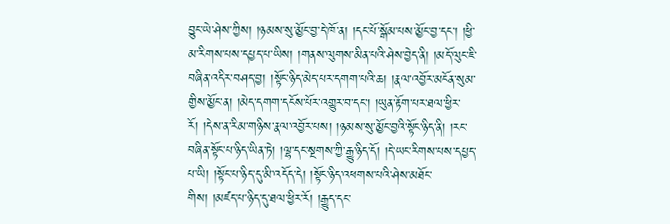བྱུང་ཡེ་ཤེས་ཀྱིས། །ཉམས་སུ་མྱོང་བྱ་དེ་ཁོ་ན། །དང་པོ་སྒོམ་པས་མྱོང་བྱ་དང་། །ཕྱི་མ་རིགས་པས་དཔྱད་པ་ཡིས། །གནས་ལུགས་མིན་པའི་ཤེས་བྱེད་ནི། །མདོ་ལུང་ཇི་བཞིན་འདིར་བཤད་བྱ། །སྟོང་ཉིད་མེད་པར་དགག་པའི་ཆ། །རྣལ་འབྱོར་མངོན་སུམ་གྱིས་མྱོང་ན། །མེད་དགག་དངོས་པོར་འགྱུར་བ་དང་། །ཡུན་རྟོག་པར་ཐལ་ཕྱིར་རོ། །དེས་ན་རིམ་གཉིས་རྣལ་འབྱོར་པས། །ཉམས་སུ་མྱོང་བྱའི་སྟོང་ཉིད་ནི། །རང་བཞིན་སྟོང་པ་ཉིད་ཡིན་ཏེ། །ལྷ་དང་སྔགས་ཀྱི་རྒྱུ་ཉིད་དོ། །དེ་ཡང་རིགས་པས་དཔྱད་པ་ཡི། །སྟོང་པ་ཉིད་དུ་མི་འདོད་དེ། །སྟོང་ཉིད་འཕགས་པའི་ཤེས་མཐོང་གིས། །མཛད་པ་ཉིད་དུ་ཐལ་ཕྱིར་རོ། །རྒྱུད་དང་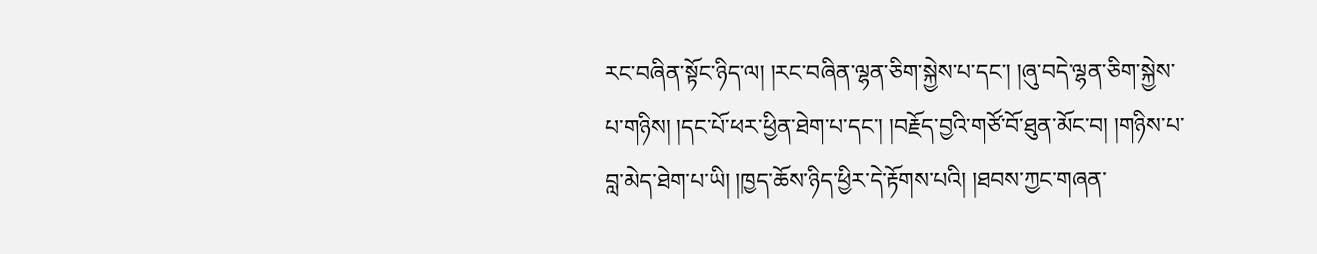རང་བཞིན་སྟོང་ཉིད་ལ། །རང་བཞིན་ལྷན་ཅིག་སྐྱེས་པ་དང་། །ཞུ་བདེ་ལྷན་ཅིག་སྐྱེས་པ་གཉིས། །དང་པོ་ཕར་ཕྱིན་ཐེག་པ་དང་། །བརྗོད་བྱའི་གཙོ་བོ་ཐུན་མོང་བ། །གཉིས་པ་བླ་མེད་ཐེག་པ་ཡི། །ཁྱད་ཆོས་ཉིད་ཕྱིར་དེ་རྟོགས་པའི། །ཐབས་ཀྱང་གཞན་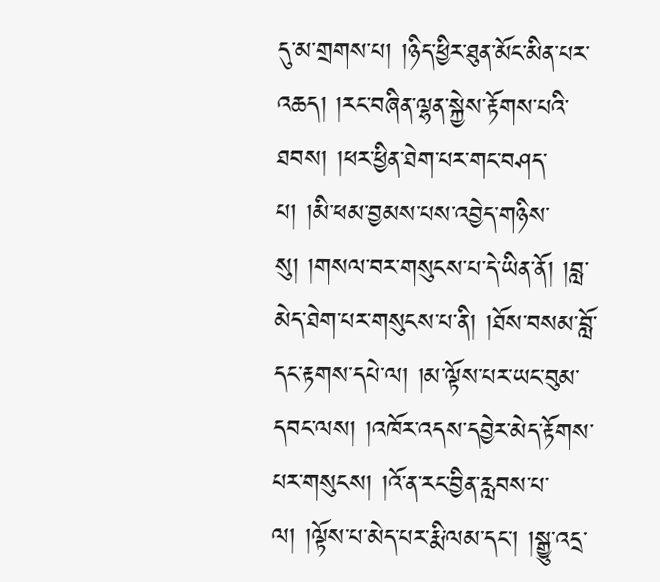དུ་མ་གྲགས་པ། །ཉིད་ཕྱིར་ཐུན་མོང་མིན་པར་འཆད། །རང་བཞིན་ལྷན་སྐྱེས་རྟོགས་པའི་ཐབས། །ཕར་ཕྱིན་ཐེག་པར་གང་བཤད་པ། །མི་ཕམ་བྱམས་པས་འབྱེད་གཉིས་སུ། །གསལ་བར་གསུངས་པ་དེ་ཡིན་ནོ། །བླ་མེད་ཐེག་པར་གསུངས་པ་ནི། །ཐོས་བསམ་བློ་དང་རྟགས་དཔེ་ལ། །མ་ལྟོས་པར་ཡང་བུམ་དབང་ལས། །འཁོར་འདས་དབྱེར་མེད་རྟོགས་པར་གསུངས། །འོ་ན་རང་བྱིན་རླབས་པ་ལ། །ལྟོས་པ་མེད་པར་རྨི་ལམ་དང་། །སྒྱུ་འདྲ་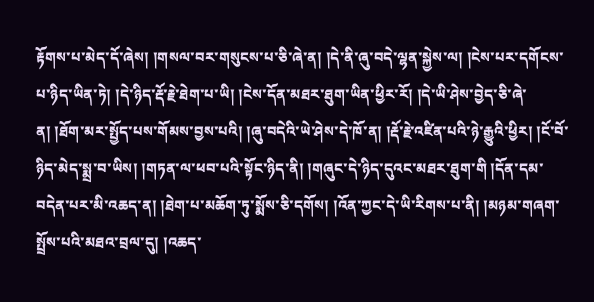རྟོགས་པ་མེད་དོ་ཞེས། །གསལ་བར་གསུངས་པ་ཅི་ཞེ་ན། །དེ་ནི་ཞུ་བདེ་ལྷན་སྐྱེས་ལ། །ངེས་པར་དགོངས་པ་ཉིད་ཡིན་ཏེ། །དེ་ཉིད་རྡོ་རྗེ་ཐེག་པ་ཡི། །ངེས་དོན་མཐར་ཐུག་ཡིན་ཕྱིར་རོ། །དེ་ཡི་ཤེས་བྱེད་ཅི་ཞེ་ན། །ཐོག་མར་སྤྱོད་པས་གོམས་བྱས་པའི། །ཞུ་བདེའི་ཡེ་ཤེས་དེ་ཁོ་ན། །རྡོ་རྗེ་འཛིན་པའི་ཉེ་རྒྱུའི་ཕྱིར། །ངོ་བོ་ཉིད་མེད་སྨྲ་བ་ཡིས། །གཏན་ལ་ཕབ་པའི་སྟོང་ཉིད་ནི། །གཞུང་དེ་ཉིད་དུའང་མཐར་ཐུག་གི །དོན་དམ་བདེན་པར་མི་འཆད་ན། །ཐེག་པ་མཆོག་ཏུ་སྨོས་ཅི་དགོས། །འོན་ཀྱང་དེ་ཡི་རིགས་པ་ནི། །མཉམ་གཞག་སྤྲོས་པའི་མཐའ་བྲལ་དུ། །འཆད་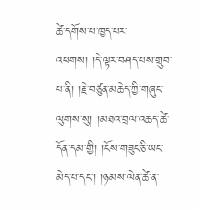ཚེ་དགོས་པ་ཁྱད་པར་འཕགས། །དེ་ལྟར་བཤད་པས་གྲུབ་པ་ནི། །རྗེ་བཙུན་མཆེད་ཀྱི་གཞུང་ལུགས་སུ། །མཐའ་བྲལ་འཆད་ཚེ་དོན་དམ་གྱི། །ངོས་གཟུང་ཅི་ཡང་མེད་པ་དང་། །ཉམས་ལེན་ཚེ་ན་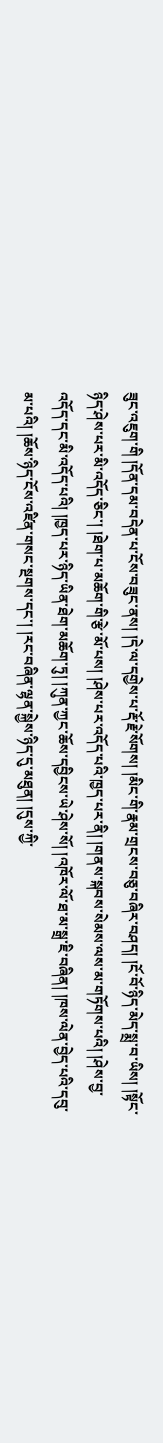ཟུང་འཇུག་གི །དོན་དམ་བདེན་པ་ངོས་བཟུང་ནས། །དེ་ལ་དགྱེས་པ་རྡོ་རྗེ་སོགས། །མིང་གི་རྣམ་གྲངས་བཅུ་བཞིར་བཤད། །ངོ་བོ་ཉིད་མེད་སྨྲ་བ་ཡིས། །སྟོང་ཉིད་ཤེས་པར་མི་འདོད་ཅིང་། །ཐེག་པ་མཆོག་གི་རྩེ་མོ་པས། །ཤེས་པར་འདོད་པའི་ཁྱད་པར་ནི། །གནས་སྐབས་སེམས་ལས་མ་གཏོགས་པའི། །ཤེས་བྱ་འདོད་དང་མི་འདོད་པའི། །ཁྱད་པར་ཉིད་ཡིན་ཐེག་མཆོག་ཏུ། །ཀུན་ཀྱང་ཆོས་དབྱིངས་ཡེ་ཤེས་སོ། །འཁོར་ལོ་ཐ་མ་སྒྲ་ཇི་བཞིན། །ཁས་ལེན་བྱེད་པའི་དབུ་མ་པའི། །ཆོས་ཉིད་ངོས་འཛིན་གསང་སྔགས་དང་། །རང་བཞིན་ལྷན་སྐྱེས་ཉིད་དུ་མཐུན། །དུས་ཀྱི་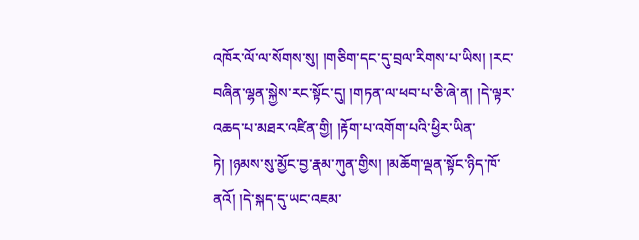འཁོར་ལོ་ལ་སོགས་སུ། །གཅིག་དང་དུ་བྲལ་རིགས་པ་ཡིས། །རང་བཞིན་ལྷན་སྐྱེས་རང་སྟོང་དུ། །གཏན་ལ་ཕབ་པ་ཅི་ཞེ་ན། །དེ་ལྟར་འཆད་པ་མཐར་འཛིན་གྱི། །རྟོག་པ་འགོག་པའི་ཕྱིར་ཡིན་ཏེ། །ཉམས་སུ་མྱོང་བྱ་རྣམ་ཀུན་གྱིས། །མཆོག་ལྡན་སྟོང་ཉིད་ཁོ་ནའོ། །དེ་སྐད་དུ་ཡང་འཇམ་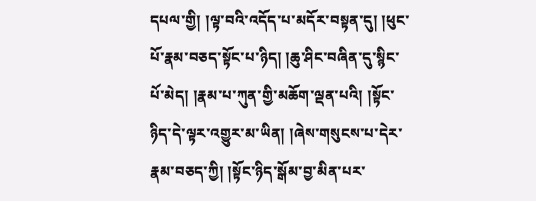དཔལ་གྱི། །ལྟ་བའི་འདོད་པ་མདོར་བསྟན་དུ། །ཕུང་པོ་རྣམ་བཅད་སྟོང་པ་ཉིད། །ཆུ་ཤིང་བཞིན་དུ་སྙིང་པོ་མེད། །རྣམ་པ་ཀུན་གྱི་མཆོག་ལྡན་པའི། །སྟོང་ཉིད་དེ་ལྟར་འགྱུར་མ་ཡིན། །ཞེས་གསུངས་པ་དེར་རྣམ་བཅད་ཀྱི། །སྟོང་ཉིད་སྒོམ་བྱ་མིན་པར་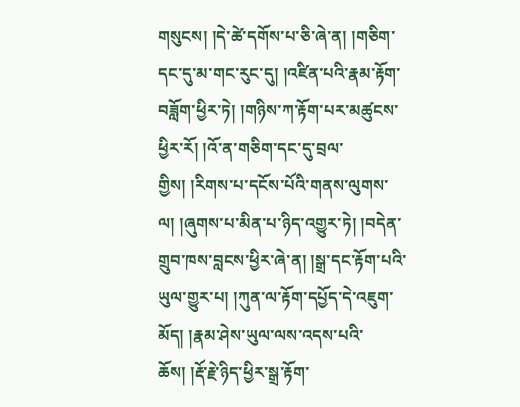གསུངས། །དེ་ཚེ་དགོས་པ་ཅི་ཞེ་ན། །གཅིག་དང་དུ་མ་གང་རུང་དུ། །འཛིན་པའི་རྣམ་རྟོག་བཟློག་ཕྱིར་ཏེ། །གཉིས་ཀ་རྟོག་པར་མཚུངས་ཕྱིར་རོ། །འོ་ན་གཅིག་དང་དུ་བྲལ་གྱིས། །རིགས་པ་དངོས་པོའི་གནས་ལུགས་ལ། །ཞུགས་པ་མིན་པ་ཉིད་འགྱུར་ཏེ། །བདེན་གྲུབ་ཁས་བླངས་ཕྱིར་ཞེ་ན། །སྒྲ་དང་རྟོག་པའི་ཡུལ་གྱུར་པ། །ཀུན་ལ་རྟོག་དཔྱོད་དེ་འཇུག་མོད། །རྣམ་ཤེས་ཡུལ་ལས་འདས་པའི་ཆོས། །རྡོ་རྗེ་ཉིད་ཕྱིར་སྒྲ་རྟོག་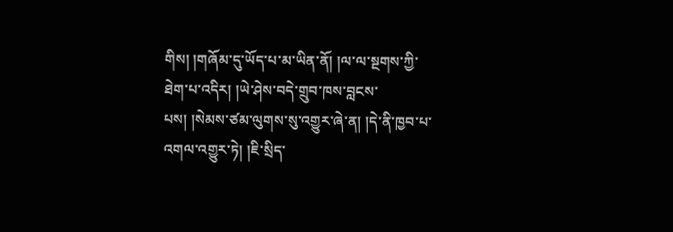གིས། །གཞོམ་དུ་ཡོད་པ་མ་ཡིན་ནོ། །ལ་ལ་སྔགས་ཀྱི་ཐེག་པ་འདིར། །ཡེ་ཤེས་བདེ་གྲུབ་ཁས་བླངས་པས། །སེམས་ཙམ་ལུགས་སུ་འགྱུར་ཞེ་ན། །དེ་ནི་ཁྱབ་པ་འགལ་འགྱུར་ཏེ། །ཇི་སྲིད་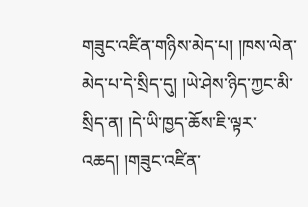གཟུང་འཛིན་གཉིས་མེད་པ། །ཁས་ལེན་མེད་པ་དེ་སྲིད་དུ། །ཡེ་ཤེས་ཉིད་ཀྱང་མི་སྲིད་ན། །དེ་ཡི་ཁྱད་ཆོས་ཇི་ལྟར་འཆད། །གཟུང་འཛིན་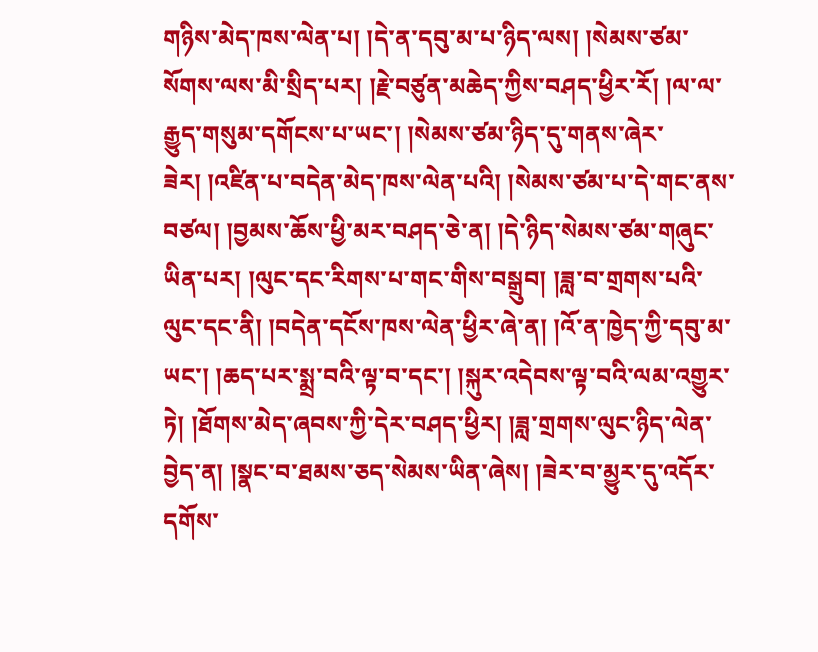གཉིས་མེད་ཁས་ལེན་པ། །དེ་ན་དབུ་མ་པ་ཉིད་ལས། །སེམས་ཙམ་སོགས་ལས་མི་སྲིད་པར། །རྗེ་བཙུན་མཆེད་ཀྱིས་བཤད་ཕྱིར་རོ། །ལ་ལ་རྒྱུད་གསུམ་དགོངས་པ་ཡང་། །སེམས་ཙམ་ཉིད་དུ་གནས་ཞེར་ཟེར། །འཛིན་པ་བདེན་མེད་ཁས་ལེན་པའི། །སེམས་ཙམ་པ་དེ་གང་ནས་བཙལ། །བྱམས་ཆོས་ཕྱི་མར་བཤད་ཅེ་ན། །དེ་ཉིད་སེམས་ཙམ་གཞུང་ཡིན་པར། །ལུང་དང་རིགས་པ་གང་གིས་བསྒྲུབ། །ཟླ་བ་གྲགས་པའི་ལུང་དང་ནི། །བདེན་དངོས་ཁས་ལེན་ཕྱིར་ཞེ་ན། །འོ་ན་ཁྱེད་ཀྱི་དབུ་མ་ཡང་། །ཆད་པར་སྨྲ་བའི་ལྟ་བ་དང་། །སྐུར་འདེབས་ལྟ་བའི་ལམ་འགྱུར་ཏེ། །ཐོགས་མེད་ཞབས་ཀྱི་དེར་བཤད་ཕྱིར། །ཟླ་གྲགས་ལུང་ཉིད་ལེན་བྱེད་ན། །སྣང་བ་ཐམས་ཅད་སེམས་ཡིན་ཞེས། །ཟེར་བ་མྱུར་དུ་འདོར་དགོས་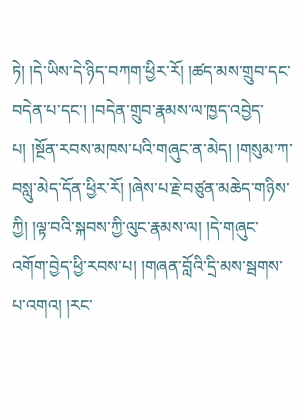ཏེ། །དེ་ཡིས་དེ་ཉིད་བཀག་ཕྱིར་རོ། །ཚད་མས་གྲུབ་དང་བདེན་པ་དང་། །བདེན་གྲུབ་རྣམས་ལ་ཁྱད་འབྱེད་པ། །སྔོན་རབས་མཁས་པའི་གཞུང་ན་མེད། །གསུམ་ཀ་བསླུ་མེད་དོན་ཕྱིར་རོ། །ཞེས་པ་རྗེ་བཙུན་མཆེད་གཉིས་ཀྱི། །ལྟ་བའི་སྐབས་ཀྱི་ལུང་རྣམས་ལ། །དེ་གཞུང་འགོག་བྱེད་ཕྱི་རབས་པ། །གཞན་བློའི་དྲི་མས་སྦགས་པ་འགའ། །རང་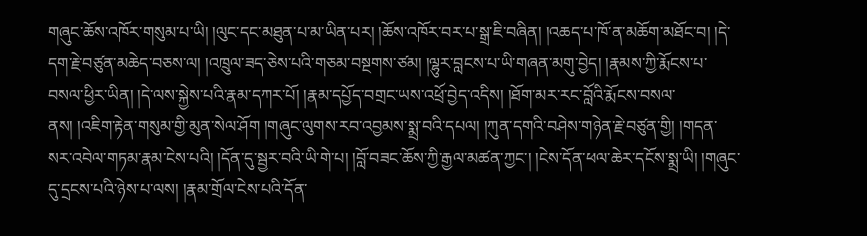གཞུང་ཆོས་འཁོར་གསུམ་པ་ཡི། །ལུང་དང་མཐུན་པ་མ་ཡིན་པར། །ཆོས་འཁོར་བར་པ་སྒྲ་ཇི་བཞིན། །འཆད་པ་ཁོ་ན་མཆོག་མཐོང་བ། །དེ་དག་རྗེ་བཙུན་མཆེད་བཅས་ལ། །འཁྲུལ་ཟད་ཅེས་པའི་གཅམ་བསྔགས་ཙམ། །ལྷུར་བླངས་པ་ཡི་གཞན་མགུ་བྱེད། །རྣམས་ཀྱི་རྨོངས་པ་བསལ་ཕྱིར་ཡིན། །དེ་ལས་སྐྱེས་པའི་རྣམ་དཀར་པོ། །རྣམ་དཔྱོད་བགྲང་ཡས་འཕྲོ་བྱེད་འདིས། །ཐོག་མར་རང་བློའི་རྨོངས་བསལ་ནས། །འཇིག་རྟེན་གསུམ་གྱི་མུན་སེལ་ཤོག །གཞུང་ལུགས་རབ་འབྱམས་སྨྲ་བའི་དཔལ། །ཀུན་དགའི་བཤེས་གཉེན་རྗེ་བཙུན་གྱི། །གདན་སར་འབེལ་གཏམ་རྣམ་ངེས་པའི། །དོན་དུ་སྦྱར་བའི་ཡི་གེ་པ། །བློ་བཟང་ཆོས་ཀྱི་རྒྱལ་མཚན་ཀྱང་། །ངེས་དོན་ཕལ་ཆེར་དངོས་སྨྲ་ཡི། །གཞུང་དུ་དྲངས་པའི་ཉེས་པ་ལས། །རྣམ་གྲོལ་ངེས་པའི་དོན་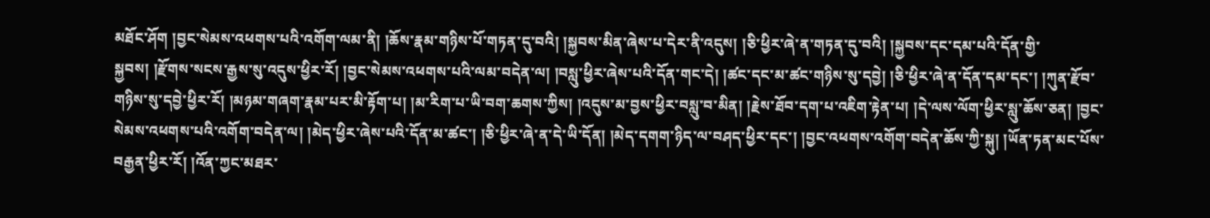མཐོང་ཤོག །བྱང་སེམས་འཕགས་པའི་འགོག་ལམ་ནི། །ཆོས་རྣམ་གཉིས་པོ་གཏན་དུ་བའི། །སྐྱབས་མིན་ཞེས་པ་དེར་ནི་འདུས། །ཅི་ཕྱིར་ཞེ་ན་གཏན་དུ་བའི། །སྐྱབས་དང་དམ་པའི་དོན་གྱི་སྐྱབས། །རྫོགས་སངས་རྒྱས་སུ་འདུས་ཕྱིར་རོ། །བྱང་སེམས་འཕགས་པའི་ལམ་བདེན་ལ། །བསླུ་ཕྱིར་ཞེས་པའི་དོན་གང་དེ། །ཚང་དང་མ་ཚང་གཉིས་སུ་དབྱེ། །ཅི་ཕྱིར་ཞེ་ན་དོན་དམ་དང་། །ཀུན་རྫོབ་གཉིས་སུ་དབྱེ་ཕྱིར་རོ། །མཉམ་གཞག་རྣམ་པར་མི་རྟོག་པ། །མ་རིག་པ་ཡི་བག་ཆགས་ཀྱིས། །འདུས་མ་བྱས་ཕྱིར་བསླུ་བ་མིན། །རྗེས་ཐོབ་དག་པ་འཇིག་རྟེན་པ། །དེ་ལས་ལོག་ཕྱིར་སླུ་ཆོས་ཅན། །བྱང་སེམས་འཕགས་པའི་འགོག་བདེན་ལ། །མེད་ཕྱིར་ཞེས་པའི་དོན་མ་ཚང་། །ཅི་ཕྱིར་ཞེ་ན་དེ་ཡི་དོན། །མེད་དགག་ཉིད་ལ་བཤད་ཕྱིར་དང་། །བྱང་འཕགས་འགོག་བདེན་ཆོས་ཀྱི་སྐུ། །ཡོན་ཏན་མང་པོས་བརྒྱན་ཕྱིར་རོ། །འོན་ཀྱང་མཐར་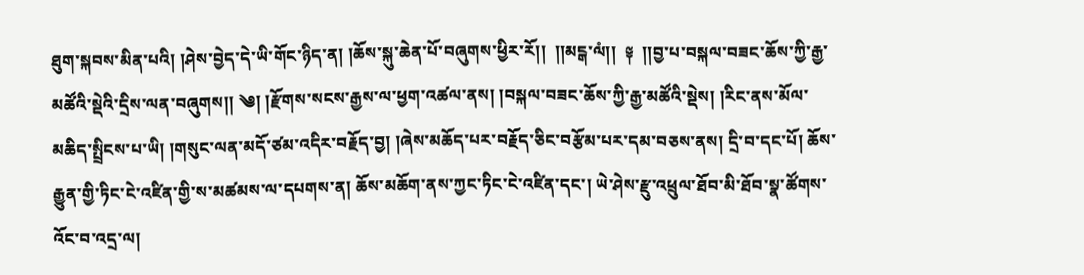ཐུག་སྐབས་མིན་པའི། །ཤེས་བྱེད་དེ་ཡི་གོང་ཉིད་ན། །ཆོས་སྐུ་ཆེན་པོ་བཞུགས་ཕྱིར་རོ།།  །།མངྒ་ལཾ།།  ༈  །།བྱ་པ་བསྐལ་བཟང་ཆོས་ཀྱི་རྒྱ་མཚོའི་སྡེའི་དྲིས་ལན་བཞུགས།། ༄། །རྫོགས་སངས་རྒྱས་ལ་ཕྱག་འཚལ་ནས། །བསྐལ་བཟང་ཆོས་ཀྱི་རྒྱ་མཚོའི་སྡེས། །རིང་ནས་མོལ་མཆིད་སྤྲིངས་པ་ཡི། །གསུང་ལན་མདོ་ཙམ་འདིར་བརྗོད་བྱ། །ཞེས་མཆོད་པར་བརྗོད་ཅིང་བརྩོམ་པར་དམ་བཅས་ནས། དྲི་བ་དང་པོ། ཆོས་རྒྱུན་གྱི་ཏིང་ངེ་འཛིན་གྱི་ས་མཚམས་ལ་དཔགས་ན། ཆོས་མཆོག་ནས་ཀྱང་ཏིང་ངེ་འཛིན་དང་། ཡེ་ཤེས་རྫུ་འཕྲུལ་ཐོབ་མི་ཐོབ་སྣ་ཚོགས་འོང་བ་འདྲ་ལ།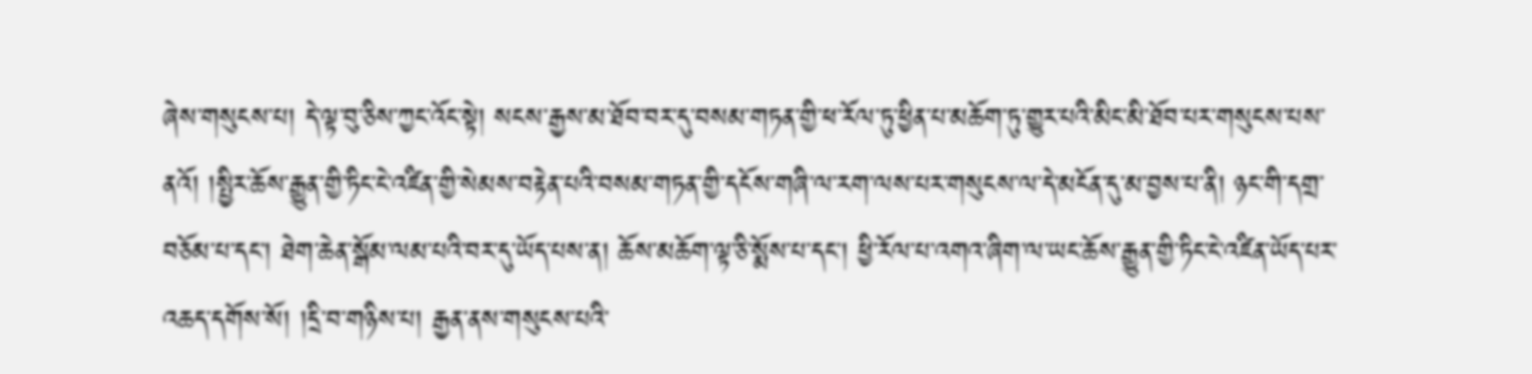ཞེས་གསུངས་པ། དེ་ལྟ་བུ་ཅིས་ཀྱང་འོང་སྟེ། སངས་རྒྱས་མ་ཐོབ་བར་དུ་བསམ་གཏན་གྱི་ཕ་རོལ་ཏུ་ཕྱིན་པ་མཆོག་ཏུ་གྱུར་པའི་མིང་མི་ཐོབ་པར་གསུངས་པས་ནའོ། །སྤྱིར་ཆོས་རྒྱུན་གྱི་ཏིང་ངེ་འཛིན་གྱི་སེམས་བརྟེན་པའི་བསམ་གཏན་གྱི་དངོས་གཞི་ལ་རག་ལས་པར་གསུངས་ལ་དེ་མངོན་དུ་མ་བྱས་པ་ནི། ཉང་གི་དགྲ་བཅོམ་པ་དང་། ཐེག་ཆེན་སྒོམ་ལམ་པའི་བར་དུ་ཡོད་པས་ན། ཆོས་མཆོག་ལྟ་ཅི་སྨོས་པ་དང་། ཕྱི་རོལ་པ་འགའ་ཞིག་ལ་ཡང་ཆོས་རྒྱུན་གྱི་ཏིང་ངེ་འཛིན་ཡོད་པར་འཆད་དགོས་སོ། །དྲི་བ་གཉིས་པ། རྒྱན་ནས་གསུངས་པའི་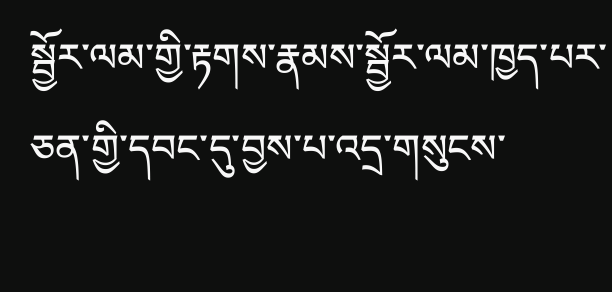སྦྱོར་ལམ་གྱི་རྟགས་རྣམས་སྦྱོར་ལམ་ཁྱད་པར་ཅན་གྱི་དབང་དུ་བྱས་པ་འདྲ་གསུངས་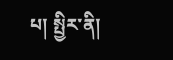པ། སྤྱིར་ནི།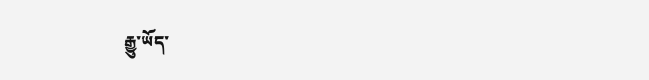རྒྱུ་ཡོད་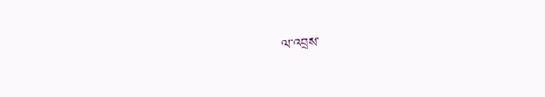ལ་འབྲས་